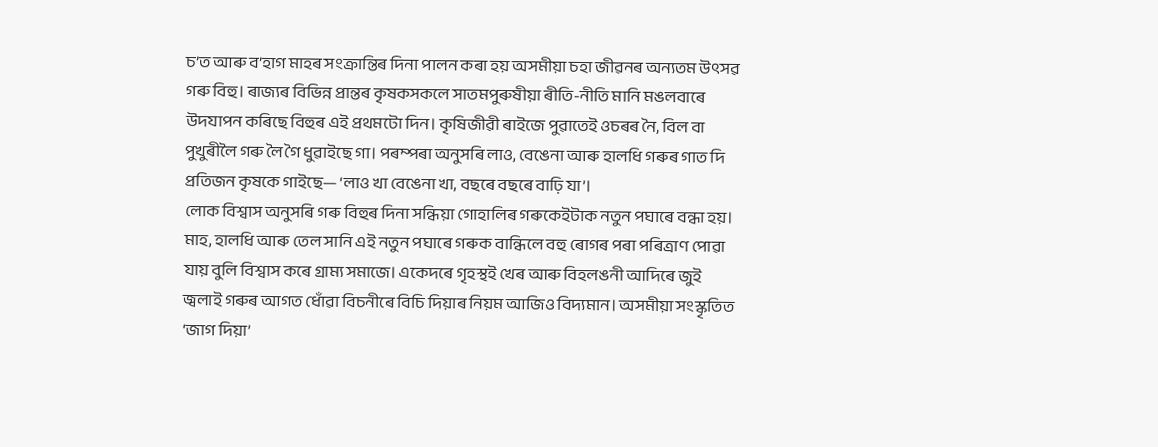চ’ত আৰু ব’হাগ মাহৰ সংক্ৰান্তিৰ দিনা পালন কৰা হয় অসমীয়া চহা জীৱনৰ অন্যতম উৎসৱ গৰু বিহু। ৰাজ্যৰ বিভিন্ন প্ৰান্তৰ কৃষকসকলে সাতমপুৰুষীয়া ৰীতি-নীতি মানি মঙলবাৰে উদযাপন কৰিছে বিহুৰ এই প্ৰথমটো দিন। কৃষিজীৱী ৰাইজে পুৱাতেই ওচৰৰ নৈ, বিল বা পুখুৰীলৈ গৰু লৈ গৈ ধুৱাইছে গা। পৰম্পৰা অনুসৰি লাও, বেঙেনা আৰু হালধি গৰুৰ গাত দি প্ৰতিজন কৃষকে গাইছে— ‘লাও খা বেঙেনা খা, বছৰে বছৰে বাঢ়ি যা’।
লোক বিশ্বাস অনুসৰি গৰু বিহুৰ দিনা সন্ধিয়া গোহালিৰ গৰুকেইটাক নতুন পঘাৰে বন্ধা হয়। মাহ, হালধি আৰু তেল সানি এই নতুন পঘাৰে গৰুক বান্ধিলে বহু ৰোগৰ পৰা পৰিত্ৰাণ পোৱা যায় বুলি বিশ্বাস কৰে গ্ৰাম্য সমাজে। একেদৰে গৃহস্থই খেৰ আৰু বিহলঙনী আদিৰে জুই জ্বলাই গৰুৰ আগত ধোঁৱা বিচনীৰে বিচি দিয়াৰ নিয়ম আজিও বিদ্যমান। অসমীয়া সংস্কৃতিত ‘জাগ দিয়া’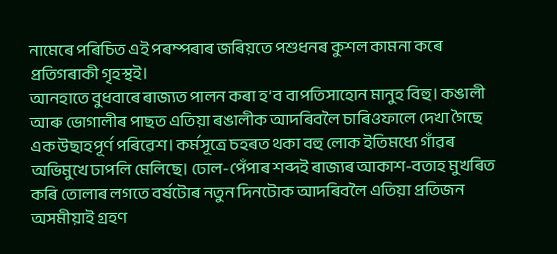নামেৰে পৰিচিত এই পৰম্পৰাৰ জৰিয়তে পশুধনৰ কুশল কামনা কৰে প্ৰতিগৰাকী গৃহস্থই।
আনহাতে বুধবাৰে ৰাজ্যত পালন কৰা হ’ব বাপতিসাহোন মানুহ বিহু। কঙালী আৰু ভোগালীৰ পাছত এতিয়া ৰঙালীক আদৰিবলৈ চাৰিওফালে দেখা গৈছে এক উছাহপূৰ্ণ পৰিৱেশ। কৰ্মসূত্ৰে চহৰত থকা বহু লোক ইতিমধ্যে গাঁৱৰ অভিমুখে ঢাপলি মেলিছে। ঢোল-পেঁপাৰ শব্দই ৰাজ্যৰ আকাশ-বতাহ মুখৰিত কৰি তোলাৰ লগতে বৰ্ষটোৰ নতুন দিনটোক আদৰিবলৈ এতিয়া প্ৰতিজন অসমীয়াই গ্ৰহণ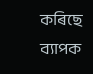কৰিছে ব্যাপক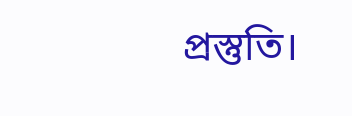প্ৰস্তুতি।